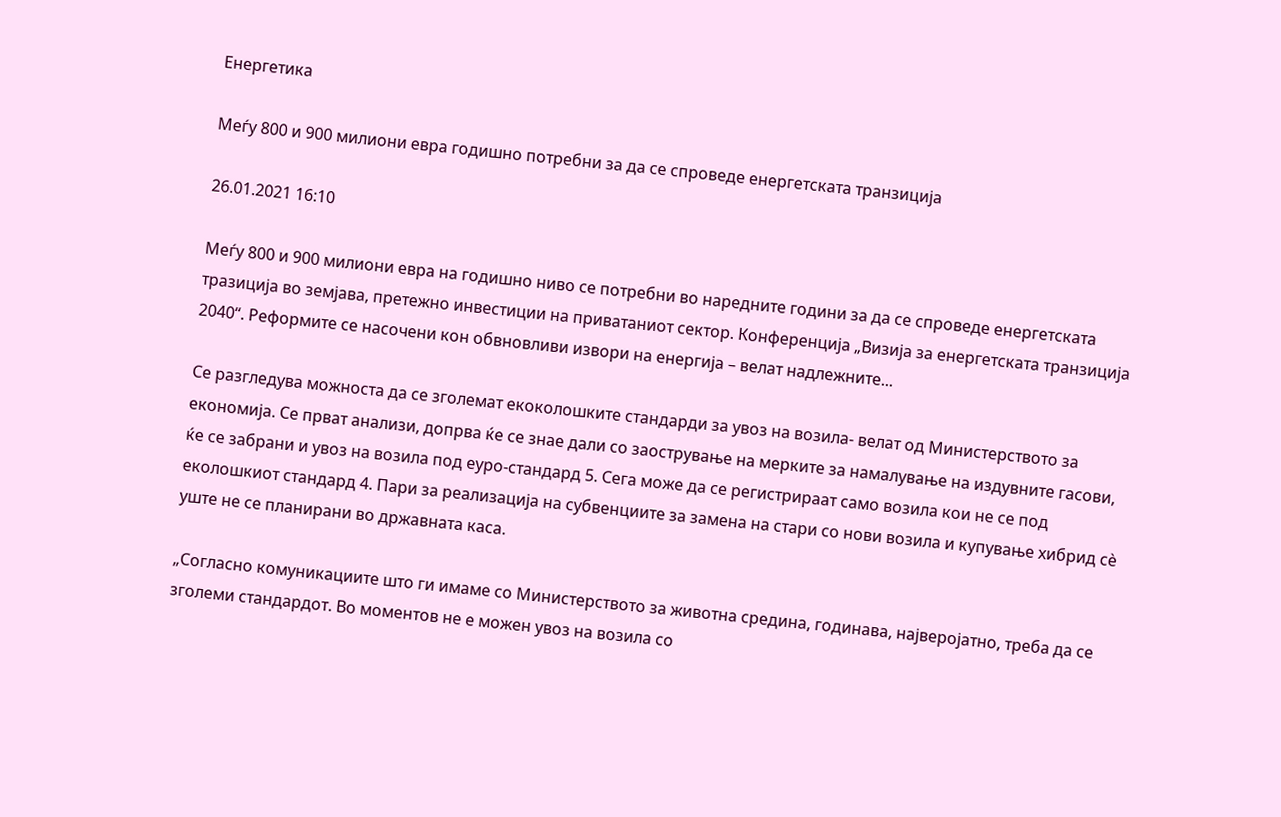Енергетика

Меѓу 800 и 900 милиони евра годишно потребни за да се спроведе енергетската транзиција

26.01.2021 16:10

Меѓу 800 и 900 милиони евра на годишно ниво се потребни во наредните години за да се спроведе енергетската тразиција во земјава, претежно инвестиции на приватаниот сектор. Конференција „Визија за енергетската транзиција 2040“. Реформите се насочени кон обвновливи извори на енергија – велат надлежните...

Се разгледува можноста да се зголемат екоколошките стандарди за увоз на возила- велат од Министерството за економија. Се прват анализи, допрва ќе се знае дали со заострување на мерките за намалување на издувните гасови, ќе се забрани и увоз на возила под еуро-стандард 5. Сега може да се регистрираат само возила кои не се под еколошкиот стандард 4. Пари за реализација на субвенциите за замена на стари со нови возила и купување хибрид сѐ уште не се планирани во државната каса.

„Согласно комуникациите што ги имаме со Министерството за животна средина, годинава, најверојатно, треба да се зголеми стандардот. Во моментов не е можен увоз на возила со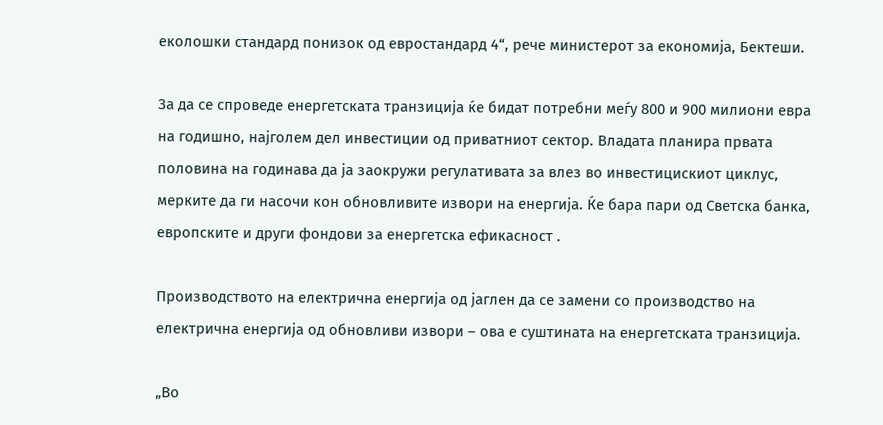еколошки стандард понизок од евростандард 4“, рече министерот за економија, Бектеши.

За да се спроведе енергетската транзиција ќе бидат потребни меѓу 800 и 900 милиони евра на годишно, најголем дел инвестиции од приватниот сектор. Владата планира првата половина на годинава да ја заокружи регулативата за влез во инвестицискиот циклус, мерките да ги насочи кон обновливите извори на енергија. Ќе бара пари од Светска банка, европските и други фондови за енергетска ефикасност .

Производството на електрична енергија од јаглен да се замени со производство на електрична енергија од обновливи извори – ова е суштината на енергетската транзиција.

„Во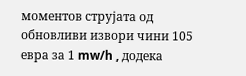моментов струјата од обновливи извори чини 105 евра за 1 mw/h , додека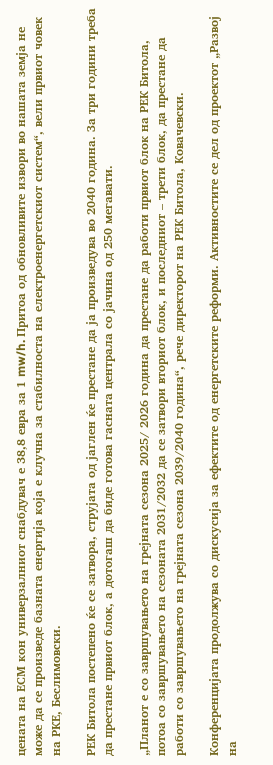цената на ЕСМ кон универзалниот снабдувач е 38,8 евра за 1 mw/h. Притоа од обновливите извори во нашата земја не може да се произведе базната енергија која е клучна за стабилноста на електроенергетскиот систем“, вели првиот човек на РКЕ, Беслимовски.

РЕК Битола постепено ќе се затвора, струјата од јаглен ќе престане да ја произведува во 2040 година. За три години треба да престане првиот блок, а дотогаш да биде готова гасната централа со јачина од 250 мегавати.

„Планот е со завршувањето на грејната сезона 2025/ 2026 година да престане да работи првиот блок на РЕК Битола, потоа со завршувањето на сезоната 2031/2032 да се затвори вториот блок, и последниот – трети блок, да престане да работи со завршувањето на грејната сезона 2039/2040 година“, рече директорот на РЕК Битола, Ковачевски.

Конференцијата продолжува со дискусија за ефектите од енергетските реформи. Активностите се дел од проектот „Развој на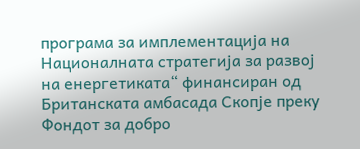програма за имплементација на Националната стратегија за развој на енергетиката“ финансиран од Британската амбасада Скопје преку Фондот за добро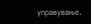управување.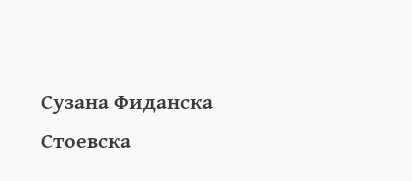Сузана Фиданска Стоевска